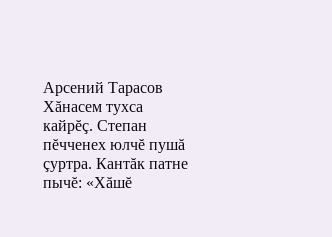Арсений Тарасов
Хăнасем тухса кайрĕç. Степан пĕчченех юлчĕ пушă çуртра. Кантăк патне пычĕ: «Хăшĕ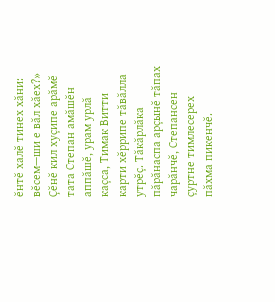ĕнтĕ халĕ тинех хăни: вĕсем—ши е вăл хăех?»
Çĕнĕ кил хуçипе арăмĕ тата Степан амăшĕн аппăшĕ, урам урлă каçса, Тимак Витти карти хĕррипе тăвăлла утрĕç. Тăкăрлăка пăрăнаспа арçынĕ тăпах чарăнчĕ, Степансен çуртне тимлесерех пăхма пикенчĕ.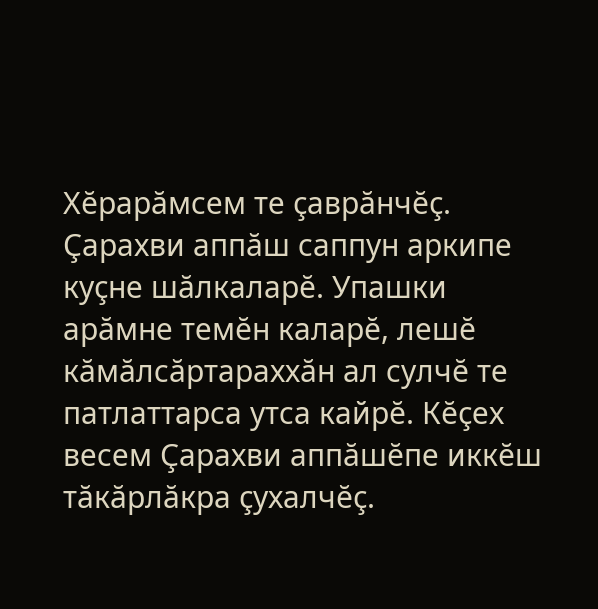Хĕрарăмсем те çаврăнчĕç. Çарахви аппăш саппун аркипе куçне шăлкаларĕ. Упашки арăмне темĕн каларĕ, лешĕ кăмăлсăртараххăн ал сулчĕ те патлаттарса утса кайрĕ. Кĕçех весем Çарахви аппăшĕпе иккĕш тăкăрлăкра çухалчĕç.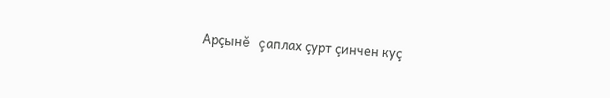Арçынĕ çаплах çурт çинчен куç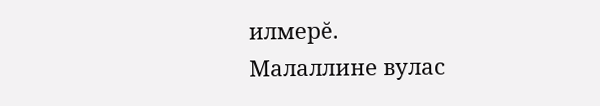илмерĕ.
Малаллине вулас